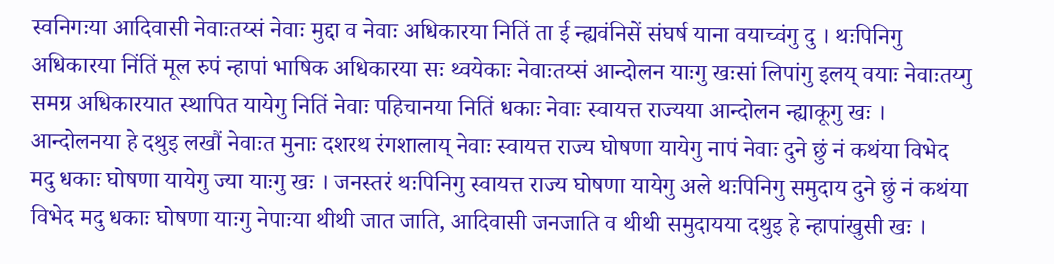स्वनिगःया आदिवासी नेवाःतय्सं नेवाः मुद्दा व नेवाः अधिकारया नितिं ता ई न्ह्यवंनिसें संघर्ष याना वयाच्वंगु दु । थःपिनिगु अधिकारया निंतिं मूल रुपं न्हापां भाषिक अधिकारया सः थ्वयेकाः नेवाःतय्सं आन्दोलन याःगु खःसां लिपांगु इलय् वयाः नेवाःतय्गु समग्र अधिकारयात स्थापित यायेगु नितिं नेवाः पहिचानया नितिं धकाः नेवाः स्वायत्त राज्यया आन्दोलन न्ह्याकूगु खः ।
आन्दोलनया हे दथुइ लखौं नेवाःत मुनाः दशरथ रंगशालाय् नेवाः स्वायत्त राज्य घोषणा यायेगु नापं नेवाः दुने छुं नं कथंया विभेद मदु धकाः घोषणा यायेगु ज्या याःगु खः । जनस्तरं थःपिनिगु स्वायत्त राज्य घोषणा यायेगु अले थःपिनिगु समुदाय दुने छुं नं कथंया विभेद मदु धकाः घोषणा याःगु नेपाःया थीथी जात जाति, आदिवासी जनजाति व थीथी समुदायया दथुइ हे न्हापांखुसी खः ।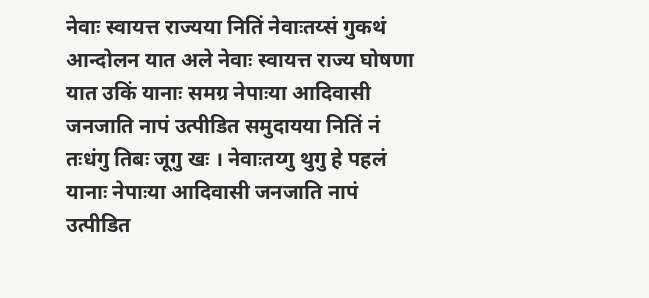नेवाः स्वायत्त राज्यया नितिं नेवाःतय्सं गुकथं आन्दोलन यात अले नेवाः स्वायत्त राज्य घोषणा यात उकिं यानाः समग्र नेपाःया आदिवासी जनजाति नापं उत्पीडित समुदायया नितिं नं तःधंगु तिबः जूगु खः । नेवाःतय्गु थुगु हे पहलं यानाः नेपाःया आदिवासी जनजाति नापं उत्पीडित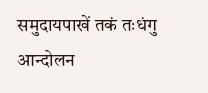समुदायपाखें तकं तःधंगु आन्दोलन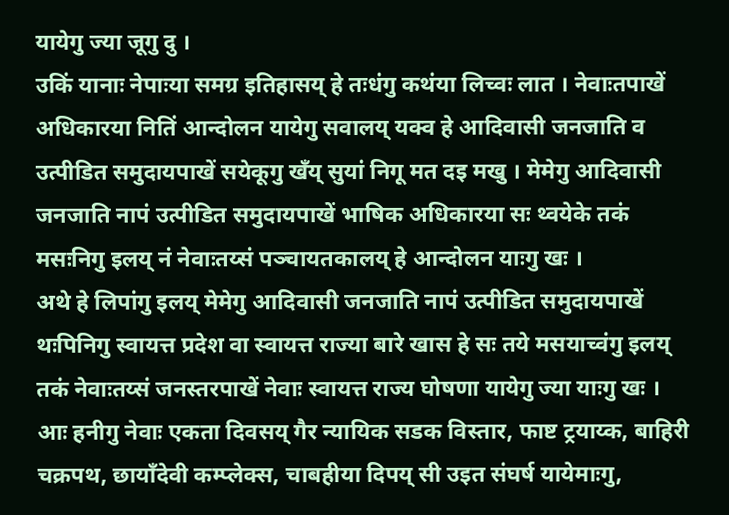यायेगु ज्या जूगु दु ।
उकिं यानाः नेपाःया समग्र इतिहासय् हे तःधंगु कथंया लिच्वः लात । नेवाःतपाखें अधिकारया नितिं आन्दोलन यायेगु सवालय् यक्व हे आदिवासी जनजाति व उत्पीडित समुदायपाखें सयेकूगु खँय् सुयां निगू मत दइ मखु । मेमेगु आदिवासी जनजाति नापं उत्पीडित समुदायपाखें भाषिक अधिकारया सः थ्वयेके तकं मसःनिगु इलय् नं नेवाःतय्सं पञ्चायतकालय् हे आन्दोलन याःगु खः ।
अथे हे लिपांगु इलय् मेमेगु आदिवासी जनजाति नापं उत्पीडित समुदायपाखें थःपिनिगु स्वायत्त प्रदेश वा स्वायत्त राज्या बारे खास हे सः तये मसयाच्वंगु इलय् तकं नेवाःतय्सं जनस्तरपाखें नेवाः स्वायत्त राज्य घोषणा यायेगु ज्या याःगु खः ।
आः हनीगु नेवाः एकता दिवसय् गैर न्यायिक सडक विस्तार, फाष्ट ट्रयाय्क, बाहिरी चक्रपथ, छायाँदेवी कम्प्लेक्स, चाबहीया दिपय् सी उइत संघर्ष यायेमाःगु,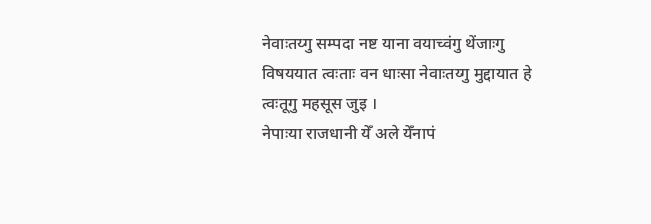नेवाःतय्गु सम्पदा नष्ट याना वयाच्वंगु थेंजाःगु विषययात त्वःताः वन धाःसा नेवाःतय्गु मुद्दायात हे त्वःतूगु महसूस जुइ ।
नेपाःया राजधानी येँ अले येँनापं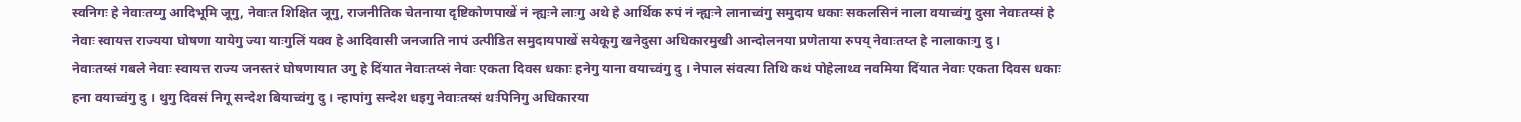स्वनिगः हे नेवाःतय्गु आदिभूमि जूगु, नेवाःत शिक्षित जूगु, राजनीतिक चेतनाया दृष्टिकोणपाखें नं न्ह्यःने लाःगु अथे हे आर्थिक रुपं नं न्ह्यःने लानाच्वंगु समुदाय धकाः सकलसिनं नाला वयाच्वंगु दुसा नेवाःतय्सं हे नेवाः स्वायत्त राज्यया घोषणा यायेगु ज्या याःगुलिं यक्व हे आदिवासी जनजाति नापं उत्पीडित समुदायपाखें सयेकूगु खनेदुसा अधिकारमुखी आन्दोलनया प्रणेताया रुपय् नेवाःतय्त हे नालाकाःगु दु ।
नेवाःतय्सं गबले नेवाः स्वायत्त राज्य जनस्तरं घोषणायात उगु हे दिंयात नेवाःतय्सं नेवाः एकता दिवस धकाः हनेगु याना वयाच्वंगु दु । नेपाल संवत्या तिथि कथं पोहेलाथ्व नवमिया दिंयात नेवाः एकता दिवस धकाः हना वयाच्वंगु दु । थुगु दिवसं निगू सन्देश बियाच्वंगु दु । न्हापांगु सन्देश धइगु नेवाःतय्सं थःपिनिगु अधिकारया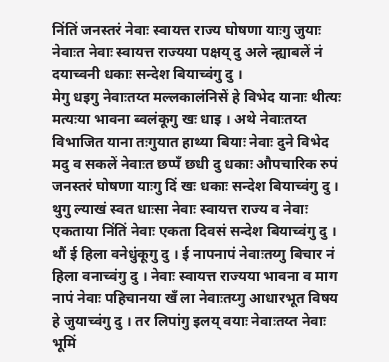निंतिं जनस्तरं नेवाः स्वायत्त राज्य घोषणा याःगु जुयाः नेवाःत नेवाः स्वायत्त राज्यया पक्षय् दु अले न्ह्याबलें नं दयाच्वनी धकाः सन्देश बियाच्वंगु दु ।
मेगु धइगु नेवाःतय्त मल्लकालंनिसें हे विभेद यानाः थीत्यः मत्यःया भावना ब्वलंकूगु खः धाइ । अथे नेवाःतय्त विभाजित याना तःगुयात हाथ्या बियाः नेवाः दुने विभेद मदु व सकलें नेवाःत छप्पँ छधी दु धकाः औपचारिक रुपं जनस्तरं घोषणा याःगु दिं खः धकाः सन्देश बियाच्वंगु दु । थुगु ल्याखं स्वत धाःसा नेवाः स्वायत्त राज्य व नेवाः एकताया निंतिं नेवाः एकता दिवसं सन्देश बियाच्वंगु दु ।
थौं ई हिला वनेधुंकूगु दु । ई नापनापं नेवाःतय्गु बिचार नं हिला वनाच्वंगु दु । नेवाः स्वायत्त राज्यया भावना व माग नापं नेवाः पहिचानया खँ ला नेवाःतय्गु आधारभूत विषय हे जुयाच्वंगु दु । तर लिपांगु इलय् वयाः नेवाःतय्त नेवाः भूमिं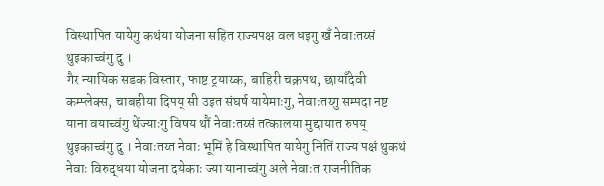विस्थापित यायेगु कथंया योजना सहित राज्यपक्ष वल धइगु खँ नेवाःतय्सं थुइकाच्वंगु दु ।
गैर न्यायिक सडक विस्तार, फाष्ट ट्रयाय्क, बाहिरी चक्रपथ, छायाँदेवी कम्प्लेक्स, चाबहीया दिपय् सी उइत संघर्ष यायेमाःगु, नेवाःतय्गु सम्पदा नष्ट याना वयाच्वंगु थेंज्याःगु विषय थौं नेवाःतय्सं तत्कालया मुद्दायात रुपय् थुइकाच्वंगु दु । नेवाःतय्त नेवाः भूमिं हे विस्थापित यायेगु नितिं राज्य पक्षं थुकथं नेवाः विरुद्धया योजना दयेकाः ज्या यानाच्वंगु अले नेवाःत राजनीतिक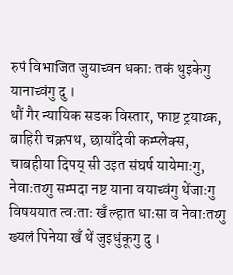रुपं विभाजित जुयाच्वन धकाः तकं थुइकेगु यानाच्वंगु दु ।
थौं गैर न्यायिक सडक विस्तार, फाष्ट ट्रयाय्क, बाहिरी चक्रपथ, छायाँदेवी कम्प्लेक्स, चाबहीया दिपय् सी उइत संघर्ष यायेमाःगु, नेवाःतय्गु सम्पदा नष्ट याना वयाच्वंगु थेंजाःगु विषययात त्वःताः खँ ल्हात धाःसा व नेवाःतय्गु ख्यलं पिनेया खँ थें जुइधुंकूगु दु ।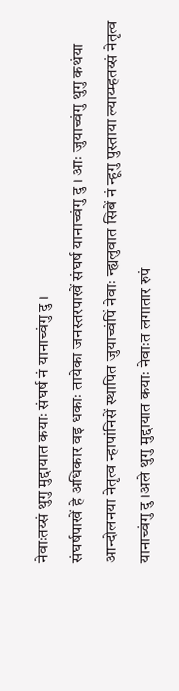नेवाःतय्सं थुगु मुद्दायात कयाः संघर्ष नं यानाच्वंगु दु ।
संघर्षपाखें हे अधिकार वइ धकाः तायेका जनस्तरपाखें संघर्ष यानाच्वंगु दु । आः जुयाच्वंगु थुगु कथंया आन्दोलनया नेतृत्व न्हापांनिसें स्थापित जुयाच्वंपिं नेवाः न्ह्यलुवात सिबें नं न्हूगु पुस्ताया ल्याय्म्हतय्सं नेतृत्व यानाच्वंगु दु ।अले थुगु मुद्दायात कयाः नेवाःत लगातार रुपं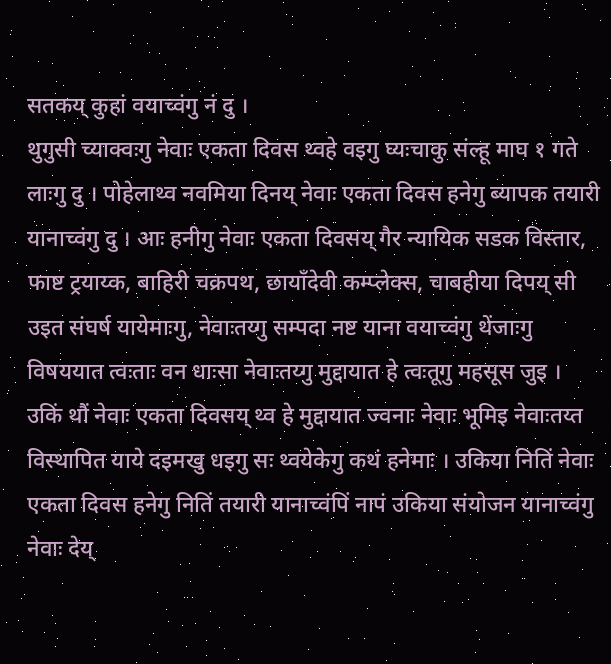सतकय् कुहां वयाच्वंगु नं दु ।
थुगुसी च्याक्वःगु नेवाः एकता दिवस थ्वहे वइगु घ्यःचाकु संल्हू माघ १ गते लाःगु दु । पोहेलाथ्व नवमिया दिनय् नेवाः एकता दिवस हनेगु ब्यापक तयारी यानाच्वंगु दु । आः हनीगु नेवाः एकता दिवसय् गैर न्यायिक सडक विस्तार, फाष्ट ट्रयाय्क, बाहिरी चक्रपथ, छायाँदेवी कम्प्लेक्स, चाबहीया दिपय् सी उइत संघर्ष यायेमाःगु, नेवाःतय्गु सम्पदा नष्ट याना वयाच्वंगु थेंजाःगु विषययात त्वःताः वन धाःसा नेवाःतय्गु मुद्दायात हे त्वःतूगु महसूस जुइ ।
उकिं थौं नेवाः एकता दिवसय् थ्व हे मुद्दायात ज्वनाः नेवाः भूमिइ नेवाःतय्त विस्थापित याये दइमखु धइगु सः थ्वयेकेगु कथं हनेमाः । उकिया नितिं नेवाः एकता दिवस हनेगु नितिं तयारी यानाच्वंपिं नापं उकिया संयोजन यानाच्वंगु नेवाः देय्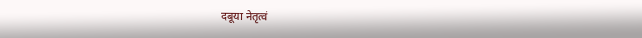दबूया नेतृत्वं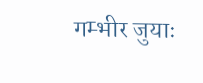गम्भीर जुयाः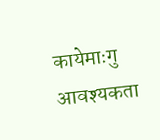कायेमाःगु आवश्यकता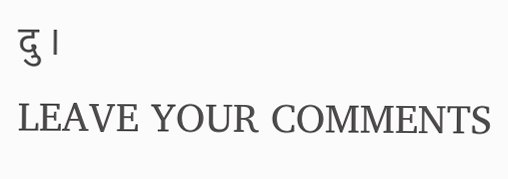दु ।
LEAVE YOUR COMMENTS